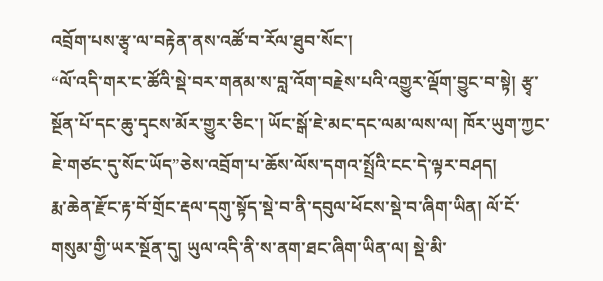འབྲོག་པས་རྩྭ་ལ་བརྟེན་ནས་འཚོ་བ་རོལ་ཐུབ་སོང་།
“ལོ་འདི་གར་ང་ཚོའི་སྡེ་བར་གནམ་ས་བླ་འོག་བརྗེས་པའི་འགྱུར་ལྡོག་བྱུང་བ་སྟེ། རྩྭ་སྔོན་པོ་དང་ཆུ་དྭངས་མོར་གྱུར་ཅིང་། ཡོང་སྒོ་ཇེ་མང་དང་ལམ་ལས་ལ། ཁོར་ཡུག་ཀྱང་ཇེ་གཙང་དུ་སོང་ཡོད”ཅེས་འབྲོག་པ་ཆོས་ལོས་དགའ་སྤྲོའི་ངང་དེ་ལྟར་བཤད།
རྨ་ཆེན་རྫོང་རྟ་བོ་གྲོང་རྡལ་དགུ་སྟོད་སྡེ་བ་ནི་དབུལ་ཕོངས་སྡེ་བ་ཞིག་ཡིན། ལོ་ངོ་གསུམ་གྱི་ཡར་སྔོན་དུ། ཡུལ་འདི་ནི་ས་ནག་ཐང་ཞིག་ཡིན་ལ། སྡེ་མི་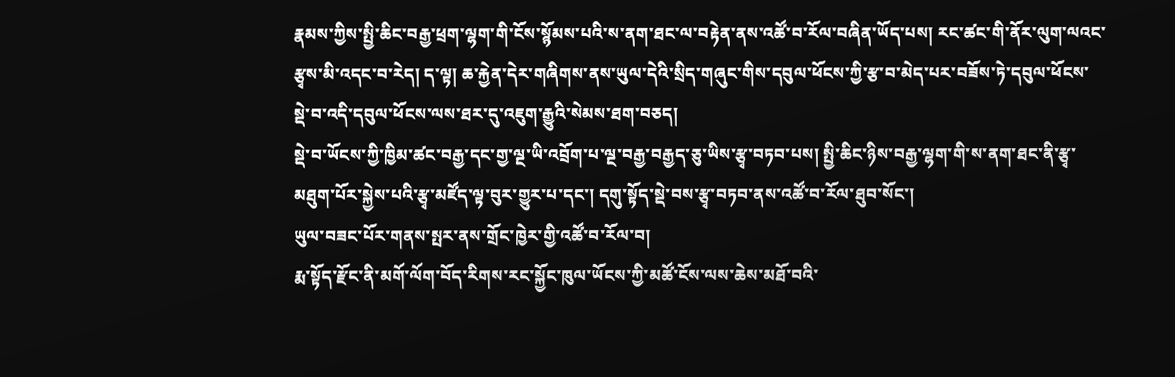རྣམས་ཀྱིས་སྤྱི་ཆིང་བརྒྱ་ཕྲག་ལྷག་གི་ངོས་སྙོམས་པའི་ས་ནག་ཐང་ལ་བརྟེན་ནས་འཚོ་བ་རོལ་བཞིན་ཡོད་པས། རང་ཚང་གི་ནོར་ལུག་ལའང་རྩྭས་མི་འདང་བ་རེད། ད་ལྟ། ཆ་རྐྱེན་དེར་གཞིགས་ནས་ཡུལ་དེའི་སྲིད་གཞུང་གིས་དབུལ་ཕོངས་ཀྱི་རྩ་བ་མེད་པར་བཟོས་ཏེ་དབུལ་ཕོངས་སྡེ་བ་འདི་དབུལ་ཕོངས་ལས་ཐར་དུ་འཇུག་རྒྱུའི་སེམས་ཐག་བཅད།
སྡེ་བ་ཡོངས་ཀྱི་ཁྱིམ་ཚང་བརྒྱ་དང་གྱ་ལྔ་ཡི་འབྲོག་པ་ལྔ་བརྒྱ་བརྒྱད་ཅུ་ཡིས་རྩྭ་བཏབ་པས། སྤྱི་ཆིང་ཉིས་བརྒྱ་ལྷག་གི་ས་ནག་ཐང་ནི་རྩྭ་མཐུག་པོར་སྐྱེས་པའི་རྩྭ་མཛོད་ལྟ་བུར་གྱུར་པ་དང་། དགུ་སྟོད་སྡེ་བས་རྩྭ་བཏབ་ནས་འཚོ་བ་རོལ་ཐུབ་སོང་།
ཡུལ་བཟང་པོར་གནས་སྤར་ནས་གྲོང་ཁྱེར་གྱི་འཚོ་བ་རོལ་བ།
རྨ་སྟོད་རྫོང་ནི་མགོ་ལོག་བོད་རིགས་རང་སྐྱོང་ཁུལ་ཡོངས་ཀྱི་མཚོ་ངོས་ལས་ཆེས་མཐོ་བའི་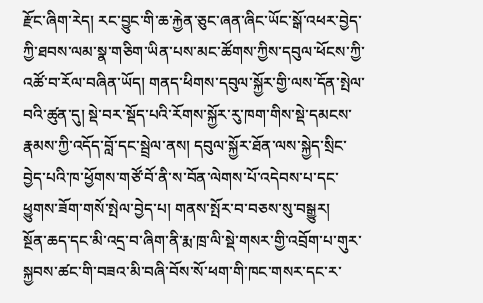རྫོང་ཞིག་རེད། རང་བྱུང་གི་ཆ་རྐྱེན་ཅུང་ཞན་ཞིང་ཡོང་སྒོ་འཕར་བྱེད་ཀྱི་ཐབས་ལམ་སྣ་གཅིག་ཡིན་པས་མང་ཚོགས་ཀྱིས་དབུལ་ཕོངས་ཀྱི་འཚོ་བ་རོལ་བཞིན་ཡོད། གནད་ཕིགས་དབུལ་སྐྱོར་གྱི་ལས་དོན་སྤེལ་བའི་ཚུན་དུ། སྡེ་བར་སྡོད་པའི་རོགས་སྐྱོར་རུ་ཁག་གིས་སྡེ་དམངས་རྣམས་ཀྱི་འདོད་བློ་དང་སྦྲེལ་ནས། དབུལ་སྐྱོར་ཐོན་ལས་སྐྱེད་སྲིང་བྱེད་པའི་ཁ་ཕྱོགས་གཙོ་བོ་ནི་ས་བོན་ལེགས་པོ་འདེབས་པ་དང་ཕྱུགས་ཟོག་གསོ་སྤེལ་བྱེད་པ། གནས་སྤོར་བ་བཅས་སུ་བསྒྱུར།
སྔོན་ཆད་དང་མི་འདྲ་བ་ཞིག་ནི་རྨ་ཁྲ་ལི་སྡེ་གསར་གྱི་འབྲོག་པ་གུར་སྐྱབས་ཚང་གི་བཟའ་མི་བཞི་བོས་སོ་ཕག་གི་ཁང་གསར་དང་ར་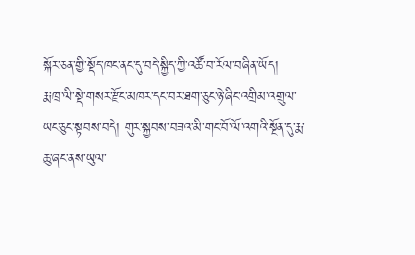སྐོར་ཅན་གྱི་སྡོད་ཁང་ནང་དུ་བདེ་སྐྱིད་ཀྱི་འཚོ་བ་རོལ་བཞིན་ཡོད།
རྨ་ཁྲ་ལི་སྡེ་གསར་རྫོང་མཁར་དང་བར་ཐག་ཅུང་ཉེ་ཞིང་འགྲིམ་འགྲུལ་ཡང་ཅུང་སྟབས་བདེ། གུར་སྐྱབས་བཟའ་མི་གང་བོ་ལོ་འགའི་སྔོན་དུ་རྨ་ཆུ་ཞང་ནས་ཡུལ་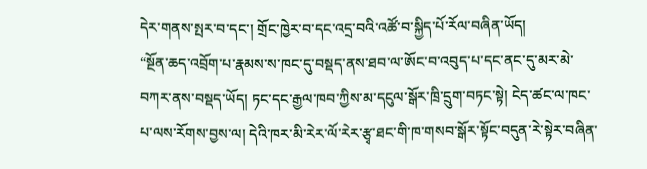དེར་གནས་སྤར་བ་དང་། གྲོང་ཁྱེར་བ་དང་འདྲ་བའི་འཚོ་བ་སྐྱིད་པོ་རོལ་བཞིན་ཡོད།
“སྔོན་ཆད་འབྲོག་པ་རྣམས་ས་ཁང་དུ་བསྡད་ནས་ཐབ་ལ་ཨོང་བ་འབུད་པ་དང་ནང་དུ་མར་མེ་བཀར་ནས་བསྡད་ཡོད། ཏང་དང་རྒྱལ་ཁབ་ཀྱིས་མ་དངུལ་སྒོར་ཁྲི་དྲུག་བཏང་སྟེ། ངེད་ཚང་ལ་ཁང་པ་ལས་རོགས་བྱས་ལ། དེའི་ཁར་མི་རེར་ལོ་རེར་རྩྭ་ཐང་གི་ཁ་གསབ་སྒོར་སྟོང་བདུན་རེ་སྟེར་བཞིན་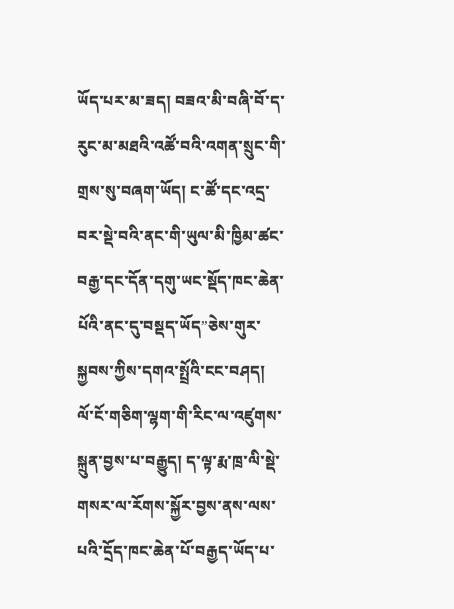ཡོད་པར་མ་ཟད། བཟའ་མི་བཞི་བོ་ད་རུང་མ་མཐའི་འཚོ་བའི་འགན་སྲུང་གི་གྲས་སུ་བཞག་ཡོད། ང་ཚོ་དང་འདྲ་བར་སྡེ་བའི་ནང་གི་ཡུལ་མི་ཁྱིམ་ཚང་བརྒྱ་དང་དོན་དགུ་ཡང་སྡོད་ཁང་ཆེན་པོའི་ནང་དུ་བསྡད་ཡོད”ཅེས་གུར་སྐྱབས་ཀྱིས་དགའ་སྤྲོའི་ངང་བཤད།
ལོ་ངོ་གཅིག་ལྷག་གི་རིང་ལ་འཛུགས་སྐྲུན་བྱས་པ་བརྒྱུད། ད་ལྟ་རྨ་ཁྲ་ལི་སྡེ་གསར་ལ་རོགས་སྐྱོར་བྱས་ནས་ལས་པའི་དྲོད་ཁང་ཆེན་པོ་བརྒྱད་ཡོད་པ་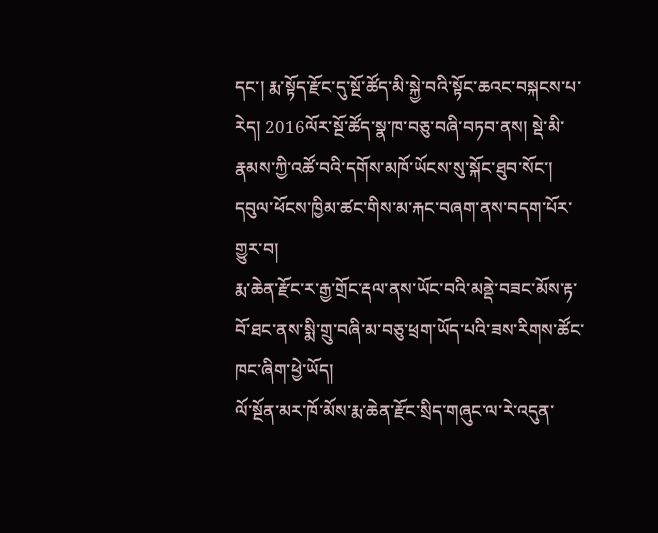དང་། རྨ་སྟོད་རྫོང་དུ་སྔོ་ཚོད་མི་སྐྱེ་བའི་སྟོང་ཆའང་བསྐངས་པ་རེད། 2016ལོར་སྔོ་ཚོད་སྣ་ཁ་བཅུ་བཞི་བཏབ་ནས། སྡེ་མི་རྣམས་ཀྱི་འཚོ་བའི་དགོས་མཁོ་ཡོངས་སུ་སྐོང་ཐུབ་སོང་།
དབུལ་ཕོངས་ཁྱིམ་ཚང་གིས་མ་རྐང་བཞག་ནས་བདག་པོར་གྱུར་བ།
རྨ་ཆེན་རྫོང་ར་རྒྱ་གྲོང་རྡལ་ནས་ཡོང་བའི་མནྡེ་བཟང་མོས་རྟ་བོ་ཐང་ནས་སྨི་གྲུ་བཞི་མ་བཅུ་ཕྲག་ཡོད་པའི་ཟས་རིགས་ཚོང་ཁང་ཞིག་ཕྱེ་ཡོད།
ལོ་སྔོན་མར་ཁོ་མོས་རྨ་ཆེན་རྫོང་སྲིད་གཞུང་ལ་རེ་འདུན་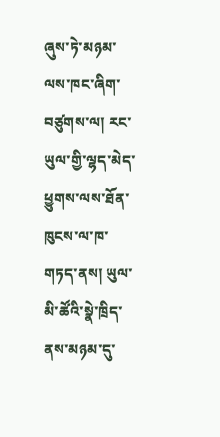ཞུས་ཏེ་མཉམ་ལས་ཁང་ཞིག་བཙུགས་ལ། རང་ཡུལ་གྱི་ལྷད་མེད་ཕྱུགས་ལས་ཐོན་ཁུངས་ལ་ཁ་གཏད་ནས། ཡུལ་མི་ཚོའི་སྣེ་ཁྲིད་ནས་མཉམ་དུ་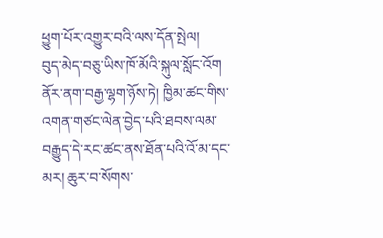ཕྱུག་པོར་འགྱུར་བའི་ལས་དོན་སྤེལ།
བུད་མེད་བཅུ་ཡིས་ཁོ་མོའི་སྐུལ་སློང་འོག ནོར་ནག་བརྒྱ་ལྷག་ཉོས་ཏེ། ཁྱིམ་ཚང་གིས་འགན་གཙང་ལེན་བྱེད་པའི་ཐབས་ལམ་བརྒྱུད་དེ་རང་ཚང་ནས་ཐོན་པའི་འོ་མ་དང་མར། ཆུར་བ་སོགས་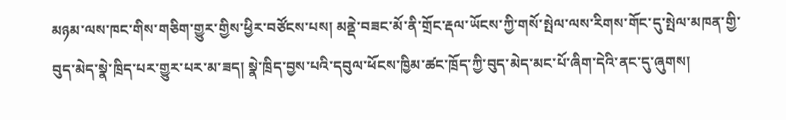མཉམ་ལས་ཁང་གིས་གཅིག་གྱུར་གྱིས་ཕྱིར་བཙོངས་པས། མནྡེ་བཟང་མོ་ནི་གྲོང་རྡལ་ཡོངས་ཀྱི་གསོ་སྤེལ་ལས་རིགས་གོང་དུ་སྤེལ་མཁན་གྱི་བུད་མེད་སྣེ་ཁྲིད་པར་གྱུར་པར་མ་ཟད། སྣེ་ཁྲིད་བྱས་པའི་དབུལ་ཕོངས་ཁྱིམ་ཚང་ཁྲོད་ཀྱི་བུད་མེད་མང་པོ་ཞིག་དེའི་ནང་དུ་ཞུགས།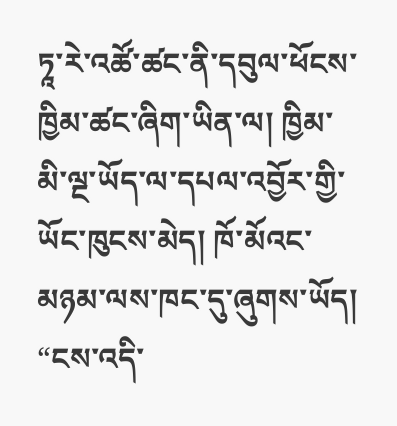ཏཱ་རེ་འཚོ་ཚང་ནི་དབུལ་ཕོངས་ཁྱིམ་ཚང་ཞིག་ཡིན་ལ། ཁྱིམ་མི་ལྔ་ཡོད་ལ་དཔལ་འབྱོར་གྱི་ཡོང་ཁུངས་མེད། ཁོ་མོའང་མཉམ་ལས་ཁང་དུ་ཞུགས་ཡོད། “ངས་འདི་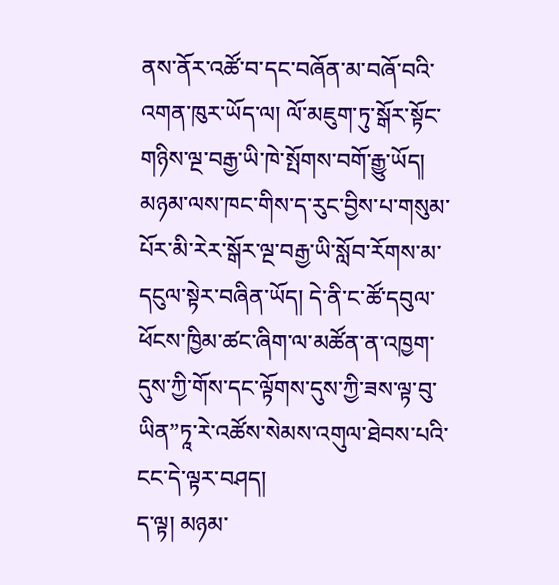ནས་ནོར་འཚོ་བ་དང་བཞོན་མ་བཞོ་བའི་འགན་ཁུར་ཡོད་ལ། ལོ་མཇུག་ཏུ་སྒོར་སྟོང་གཉིས་ལྔ་བརྒྱ་ཡི་ཁེ་སྤོགས་བགོ་རྒྱུ་ཡོད། མཉམ་ལས་ཁང་གིས་ད་རུང་བྱིས་པ་གསུམ་པོར་མི་རེར་སྒོར་ལྔ་བརྒྱ་ཡི་སློབ་རོགས་མ་དངུལ་སྟེར་བཞིན་ཡོད། དེ་ནི་ང་ཚོ་དབུལ་ཕོངས་ཁྱིམ་ཚང་ཞིག་ལ་མཚོན་ན་འཁྱག་དུས་ཀྱི་གོས་དང་ལྟོགས་དུས་ཀྱི་ཟས་ལྟ་བུ་ཡིན”ཏཱ་རེ་འཚོས་སེམས་འགུལ་ཐེབས་པའི་ངང་དེ་ལྟར་བཤད།
ད་ལྟ། མཉམ་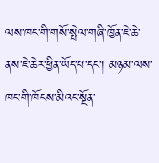ལས་ཁང་གི་གསོ་སྤེལ་གཞི་ཁྱོན་ཇེ་ཆེ་ནས་ཇེ་ཆེར་ཕྱིན་ཡོད་པ་དང་། མཉམ་ལས་ཁང་གི་ཁོངས་མིའང་སྔོན་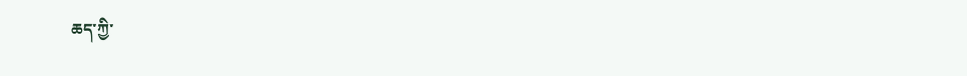ཆད་ཀྱི་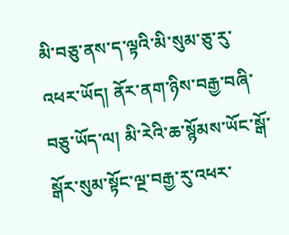མི་བཅུ་ནས་ད་ལྟའི་མི་སུམ་ཅུ་རུ་འཕར་ཡོད། ནོར་ནག་ཉིས་བརྒྱ་བཞི་བཅུ་ཡོད་ལ། མི་རེའི་ཆ་སྙོམས་ཡོང་སྒོ་སྒོར་སུམ་སྟོང་ལྔ་བརྒྱ་རུ་འཕར་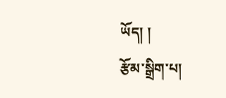ཡོད། །
རྩོམ་སྒྲིག་པ།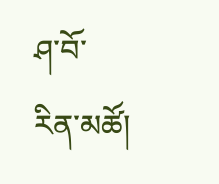ཤ་བོ་རིན་མཚོ།